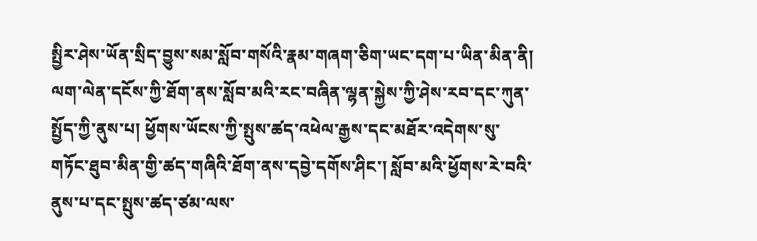སྤྱིར་ཤེས་ཡོན་སྲིད་བྱུས་སམ་སློབ་གསོའི་རྣམ་གཞག་ཅིག་ཡང་དག་པ་ཡིན་མིན་ནི། ལག་ལེན་དངོས་ཀྱི་ཐོག་ནས་སློབ་མའི་རང་བཞིན་ལྷན་སྐྱེས་ཀྱི་ཤེས་རབ་དང་ཀུན་སྤྱོད་ཀྱི་ནུས་པ། ཕྱོགས་ཡོངས་ཀྱི་སྤུས་ཚད་འཕེལ་རྒྱས་དང་མཐོར་འདེགས་སུ་གཏོང་ཐུབ་མིན་གྱི་ཚད་གཞིའི་ཐོག་ནས་དབྱེ་དགོས་ཤིང་། སློབ་མའི་ཕྱོགས་རེ་བའི་ནུས་པ་དང་སྤུས་ཚད་ཙམ་ལས་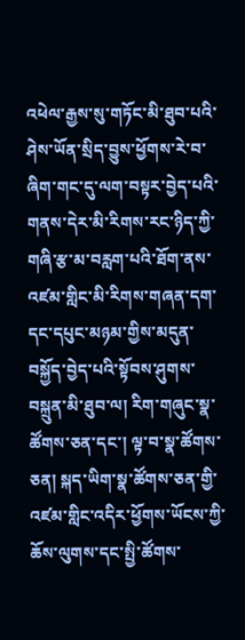འཕེལ་རྒྱས་སུ་གཏོང་མི་ཐུབ་པའི་ཤེས་ཡོན་སྲིད་བྱུས་ཕྱོགས་རེ་བ་ཞིག་གང་དུ་ལག་བསྟར་བྱེད་པའི་གནས་དེར་མི་རིགས་རང་ཉིད་ཀྱི་གཞི་རྩ་མ་བརླག་པའི་ཐོག་ནས་འཛམ་གླིང་མི་རིགས་གཞན་དག་དང་དཔུང་མཉམ་གྱིས་མདུན་བསྐྱོད་བྱེད་པའི་སྟོབས་ཤུགས་བསྐྲུན་མི་ཐུབ་ལ། རིག་གཞུང་སྣ་ཚོགས་ཅན་དང་། ལྟ་བ་སྣ་ཚོགས་ཅན། སྐད་ཡིག་སྣ་ཚོགས་ཅན་གྱི་འཛམ་གླིང་འདིར་ཕྱོགས་ཡོངས་ཀྱི་ཆོས་ལུགས་དང་སྤྱི་ཚོགས་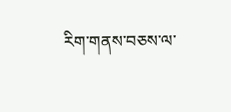རིག་གནས་བཅས་ལ་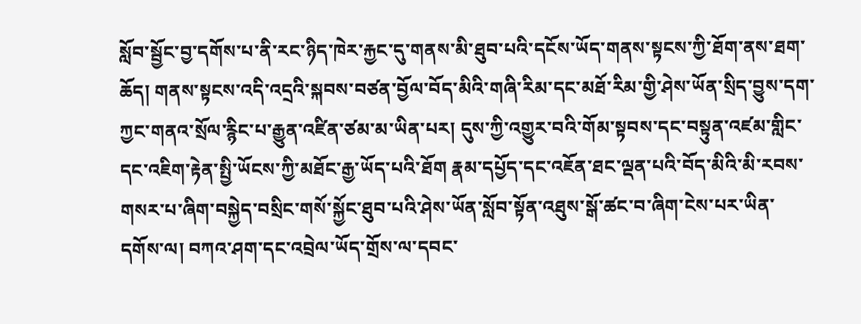སློབ་སྦྱོང་བྱ་དགོས་པ་ནི་རང་ཉིད་ཁེར་རྐྱང་དུ་གནས་མི་ཐུབ་པའི་དངོས་ཡོད་གནས་སྟངས་ཀྱི་ཐོག་ནས་ཐག་ཆོད། གནས་སྟངས་འདི་འདྲའི་སྐབས་བཙན་བྱོལ་བོད་མིའི་གཞི་རིམ་དང་མཐོ་རིམ་གྱི་ཤེས་ཡོན་སྲིད་བྱུས་དག་ཀྱང་གནའ་སྲོལ་རྙིང་པ་རྒྱུན་འཛིན་ཙམ་མ་ཡིན་པར། དུས་ཀྱི་འགྱུར་བའི་གོམ་སྟབས་དང་བསྟུན་འཛམ་གླིང་དང་འཇིག་རྟེན་སྤྱི་ཡོངས་ཀྱི་མཐོང་རྒྱ་ཡོད་པའི་ཐོག རྣམ་དཔྱོད་དང་འཇོན་ཐང་ལྡན་པའི་བོད་མིའི་མི་རབས་གསར་པ་ཞིག་བསྐྱེད་བསྲིང་གསོ་སྐྱོང་ཐུབ་པའི་ཤེས་ཡོན་སློབ་སྟོན་འཐུས་སྒོ་ཚང་བ་ཞིག་ངེས་པར་ཡིན་དགོས་ལ། བཀའ་ཤག་དང་འབྲེལ་ཡོད་གྲོས་ལ་དབང་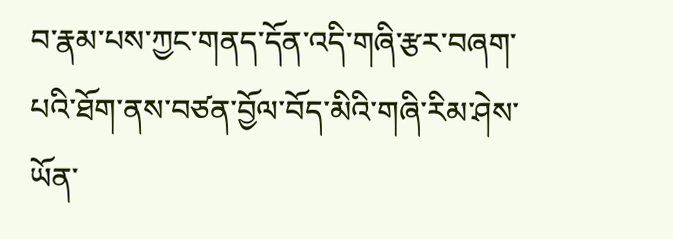བ་རྣམ་པས་ཀྱང་གནད་དོན་འདི་གཞི་རྩར་བཞག་པའི་ཐོག་ནས་བཙན་བྱོལ་བོད་མིའི་གཞི་རིམ་ཤེས་ཡོན་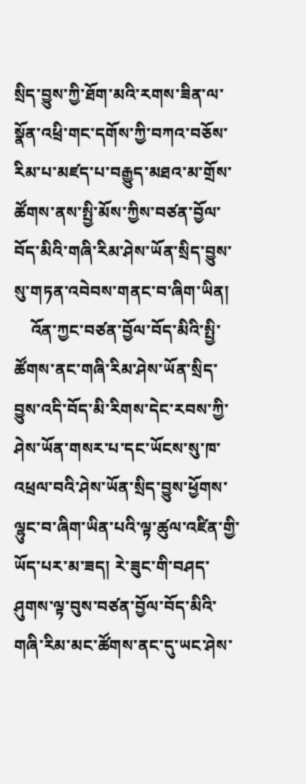སྲིད་བྱུས་ཀྱི་ཐོག་མའི་རགས་ཟིན་ལ་སྣོན་འཕྲི་གང་དགོས་ཀྱི་བཀའ་བཅོས་རིམ་པ་མཛད་པ་བརྒྱུད་མཐའ་མ་གྲོས་ཚོགས་ནས་སྤྱི་མོས་ཀྱིས་བཙན་བྱོལ་བོད་མིའི་གཞི་རིམ་ཤེས་ཡོན་སྲིད་བྱུས་སུ་གཏན་འབེབས་གནང་བ་ཞིག་ཡིན།
    འོན་ཀྱང་བཙན་བྱོལ་བོད་མིའི་སྤྱི་ཚོགས་ནང་གཞི་རིམ་ཤེས་ཡོན་སྲིད་བྱུས་འདི་བོད་མི་རིགས་དེང་རབས་ཀྱི་ཤེས་ཡོན་གསར་པ་དང་ཡོངས་སུ་ཁ་འཕྲལ་བའི་ཤེས་ཡོན་སྲིད་བྱུས་ཕྱོགས་ལྷུང་བ་ཞིག་ཡིན་པའི་ལྟ་ཚུལ་འཛིན་གྱི་ཡོད་པར་མ་ཟད། རེ་ཟུང་གི་བཤད་ཤུགས་ལྟ་བུས་བཙན་བྱོལ་བོད་མིའི་གཞི་རིམ་མང་ཚོགས་ནང་དུ་ཡང་ཤེས་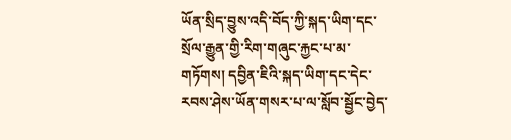ཡོན་སྲིད་བྱུས་འདི་བོད་ཀྱི་སྐད་ཡིག་དང་སྲོལ་རྒྱུན་གྱི་རིག་གཞུང་རྐྱང་པ་མ་གཏོགས། དབྱིན་ཇིའི་སྐད་ཡིག་དང་དེང་རབས་ཤེས་ཡོན་གསར་པ་ལ་སློབ་སྦྱོང་བྱེད་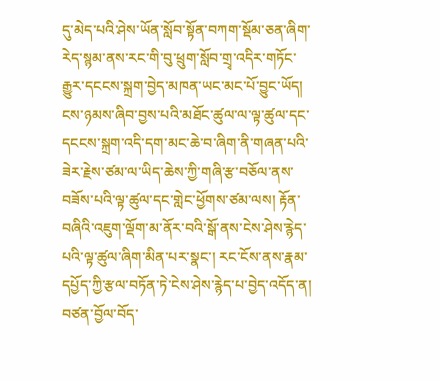དུ་མེད་པའི་ཤེས་ཡོན་སློབ་སྟོན་བཀག་སྡོམ་ཅན་ཞིག་རེད་སྙམ་ནས་རང་གི་བུ་ཕྲུག་སློབ་གྲྭ་འདིར་གཏོང་རྒྱུར་དངངས་སྐྲག་བྱེད་མཁན་ཡང་མང་པོ་བྱུང་ཡོད། ངས་ཉམས་ཞིབ་བྱས་པའི་མཐོང་ཚུལ་ལ་ལྟ་ཚུལ་དང་དངངས་སྐྲག་འདི་དག་མང་ཆེ་བ་ཞིག་ནི་གཞན་པའི་ཟེར་རྗེས་ཙམ་ལ་ཡིད་ཆེས་ཀྱི་གཞི་རྩ་བཅོལ་ནས་བཟོས་པའི་ལྟ་ཚུལ་དང་གླེང་ཕྱོགས་ཙམ་ལས། རྟོན་བཞིའི་འཇུག་ལྡོག་མ་ནོར་བའི་སྒོ་ནས་ངེས་ཤེས་རྙེད་པའི་ལྟ་ཚུལ་ཞིག་མིན་པར་སྣང་། རང་ངོས་ནས་རྣམ་དཔྱོད་ཀྱི་རྩལ་བཏོན་ཏེ་ངེས་ཤེས་རྙེད་པ་བྱེད་འདོད་ན། བཙན་བྱོལ་བོད་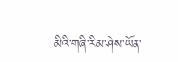མིའི་གཞི་རིམ་ཤེས་ཡོན་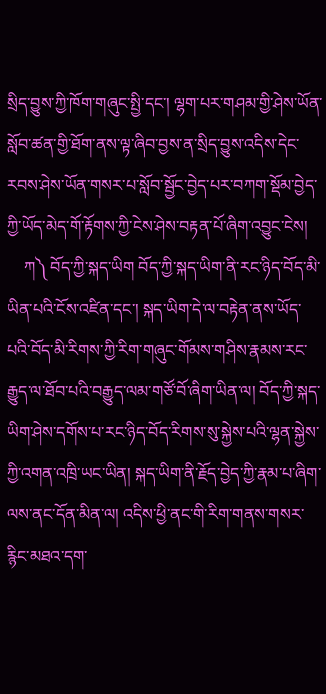སྲིད་བྱུས་ཀྱི་ཁོག་གཞུང་སྤྱི་དང་། ལྷག་པར་གཤམ་གྱི་ཤེས་ཡོན་སློབ་ཚན་གྱི་ཐོག་ནས་ལྟ་ཞིབ་བྱས་ན་སྲིད་བྱུས་འདིས་དེང་རབས་ཤེས་ཡོན་གསར་པ་སློབ་སྦྱོང་བྱེད་པར་བཀག་སྡོམ་བྱེད་ཀྱི་ཡོད་མེད་གོ་རྟོགས་ཀྱི་ངེས་ཤེས་བརྟན་པོ་ཞིག་འབྱུང་ངེས།
    ཀ༽ བོད་ཀྱི་སྐད་ཡིག བོད་ཀྱི་སྐད་ཡིག་ནི་རང་ཉིད་བོད་མི་ཡིན་པའི་ངོས་འཛིན་དང་། སྐད་ཡིག་དེ་ལ་བརྟེན་ནས་ཡོད་པའི་བོད་མི་རིགས་ཀྱི་རིག་གཞུང་གོམས་གཤིས་རྣམས་རང་རྒྱུད་ལ་ཐོབ་པའི་བརྒྱུད་ལམ་གཙོ་བོ་ཞིག་ཡིན་ལ། བོད་ཀྱི་སྐད་ཡིག་ཤེས་དགོས་པ་རང་ཉིད་བོད་རིགས་སུ་སྐྱེས་པའི་ལྷན་སྐྱེས་ཀྱི་འགན་འཁྲི་ཡང་ཡིན། སྐད་ཡིག་ནི་རྗོད་བྱེད་ཀྱི་རྣམ་པ་ཞིག་ལས་ནང་དོན་མིན་ལ། འདིས་ཕྱི་ནང་གི་རིག་གནས་གསར་རྙིང་མཐའ་དག་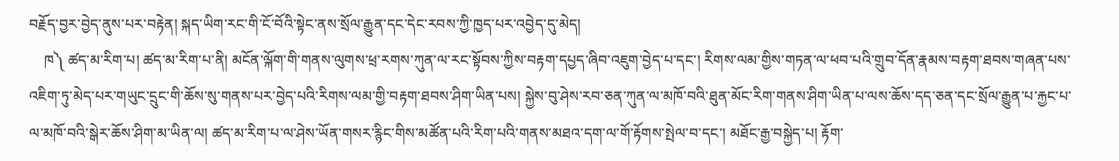བརྗོད་བྱར་བྱེད་ནུས་པར་བརྟེན། སྐད་ཡིག་རང་གི་ངོ་བོའི་སྟེང་ནས་སྲོལ་རྒྱུན་དང་དེང་རབས་ཀྱི་ཁྱད་པར་འབྱེད་དུ་མེད།
    ཁ༽ ཚད་མ་རིག་པ། ཚད་མ་རིག་པ་ནི། མངོན་ལྐོག་གི་གནས་ལུགས་ཕྲ་རགས་ཀུན་ལ་རང་སྟོབས་ཀྱིས་བརྟག་དཔྱད་ཞིབ་འཇུག་བྱེད་པ་དང་། རིགས་ལམ་གྱིས་གཏན་ལ་ཕབ་པའི་གྲུབ་དོན་རྣམས་བརྟག་ཐབས་གཞན་པས་འཇིག་ཏུ་མེད་པར་གཡུང་དྲུང་གི་ཆོས་སུ་གནས་པར་བྱེད་པའི་རིགས་ལམ་གྱི་བརྟག་ཐབས་ཤིག་ཡིན་པས། སྐྱེས་བུ་ཤེས་རབ་ཅན་ཀུན་ལ་མཁོ་བའི་ཐུན་མོང་རིག་གནས་ཤིག་ཡིན་པ་ལས་ཆོས་དད་ཅན་དང་སྲོལ་རྒྱུན་པ་རྐྱང་པ་ལ་མཁོ་བའི་སྒེར་ཆོས་ཤིག་མ་ཡིན་ལ། ཚད་མ་རིག་པ་ལ་ཤེས་ཡོན་གསར་རྙིང་གིས་མཚོན་པའི་རིག་པའི་གནས་མཐའ་དག་ལ་གོ་རྟོགས་སྤེལ་བ་དང་། མཐོང་རྒྱ་བསྐྱེད་པ། རྟོག་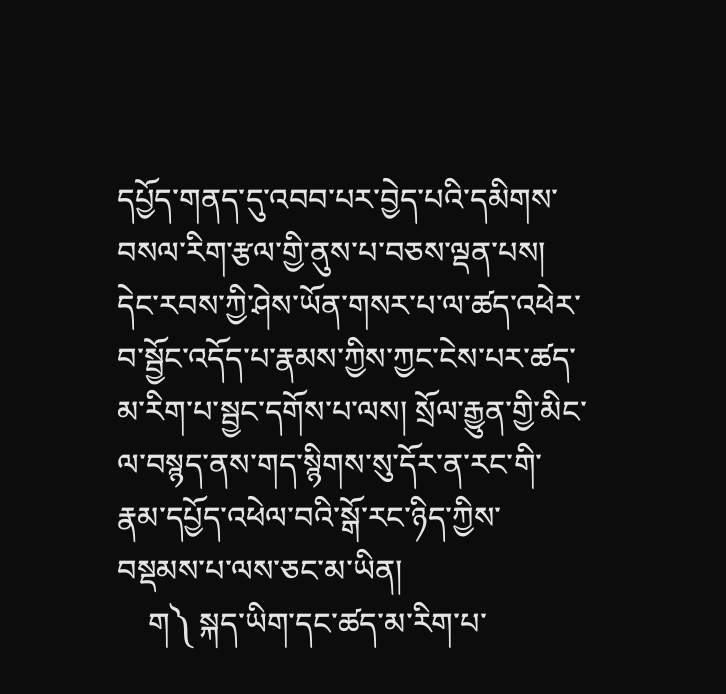དཔྱོད་གནད་དུ་འབབ་པར་བྱེད་པའི་དམིགས་བསལ་རིག་རྩལ་གྱི་ནུས་པ་བཅས་ལྡན་པས། དེང་རབས་ཀྱི་ཤེས་ཡོན་གསར་པ་ལ་ཚད་འཕེར་བ་སྦྱོང་འདོད་པ་རྣམས་ཀྱིས་ཀྱང་ངེས་པར་ཚད་མ་རིག་པ་སྦྱང་དགོས་པ་ལས། སྲོལ་རྒྱུན་གྱི་མིང་ལ་བསྙད་ནས་གད་སྙིགས་སུ་དོར་ན་རང་གི་རྣམ་དཔྱོད་འཕེལ་བའི་སྒོ་རང་ཉིད་ཀྱིས་བསྡམས་པ་ལས་ཅང་མ་ཡིན།
    ག༽ སྐད་ཡིག་དང་ཚད་མ་རིག་པ་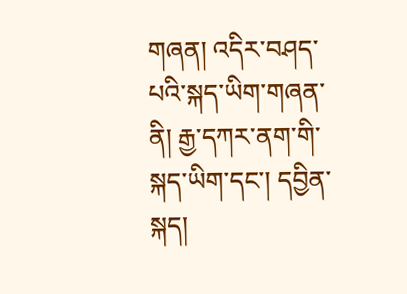གཞན། འདིར་བཤད་པའི་སྐད་ཡིག་གཞན་ནི། རྒྱ་དཀར་ནག་གི་སྐད་ཡིག་དང་། དབྱིན་སྐད།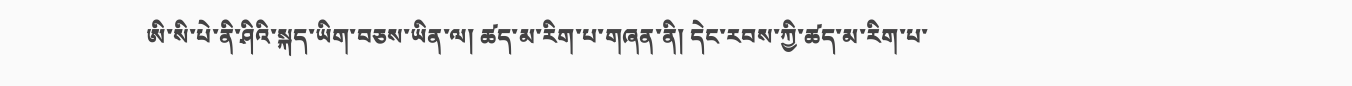ཨི་སི་པེ་ནི་ཤིའི་སྐད་ཡིག་བཅས་ཡིན་ལ། ཚད་མ་རིག་པ་གཞན་ནི། དེང་རབས་ཀྱི་ཚད་མ་རིག་པ་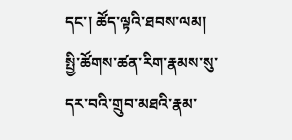དང་། ཚོད་ལྟའི་ཐབས་ལམ། སྤྱི་ཚོགས་ཚན་རིག་རྣམས་སུ་དར་བའི་གྲུབ་མཐའི་རྣམ་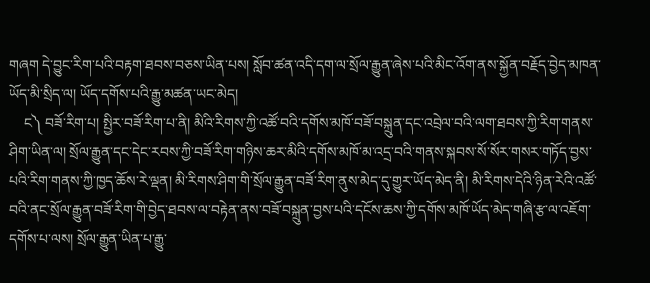གཞག དེ་བྱུང་རིག་པའི་བརྟག་ཐབས་བཅས་ཡིན་པས། སློབ་ཚན་འདི་དག་ལ་སྲོལ་རྒྱུན་ཞེས་པའི་མིང་འོག་ནས་སྐྱོན་བརྗོད་བྱེད་མཁན་ཡོད་མི་སྲིད་ལ། ཡོད་དགོས་པའི་རྒྱུ་མཚན་ཡང་མེད།
    ང༽ བཟོ་རིག་པ། སྤྱིར་བཟོ་རིག་པ་ནི། མིའི་རིགས་ཀྱི་འཚོ་བའི་དགོས་མཁོ་བཟོ་བསྐྲུན་དང་འབྲེལ་བའི་ལག་ཐབས་ཀྱི་རིག་གནས་ཤིག་ཡིན་ལ། སྲོལ་རྒྱུན་དང་དེང་རབས་ཀྱི་བཟོ་རིག་གཉིས་ཆར་མིའི་དགོས་མཁོ་མ་འདྲ་བའི་གནས་སྐབས་སོ་སོར་གསར་གཏོད་བྱས་པའི་རིག་གནས་ཀྱི་ཁྱད་ཆོས་རེ་ལྡན། མི་རིགས་ཤིག་གི་སྲོལ་རྒྱུན་བཟོ་རིག་ནུས་མེད་དུ་གྱུར་ཡོད་མེད་ནི། མི་རིགས་དེའི་ཉིན་རེའི་འཚོ་བའི་ནང་སྲོལ་རྒྱུན་བཟོ་རིག་གི་བྱེད་ཐབས་ལ་བརྟེན་ནས་བཟོ་བསྐྲུན་བྱས་པའི་དངོས་ཆས་ཀྱི་དགོས་མཁོ་ཡོད་མེད་གཞི་རྩ་ལ་འཇོག་དགོས་པ་ལས། སྲོལ་རྒྱུན་ཡིན་པ་རྒྱུ་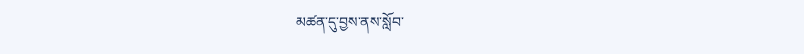མཚན་དུ་བྱས་ནས་སློབ་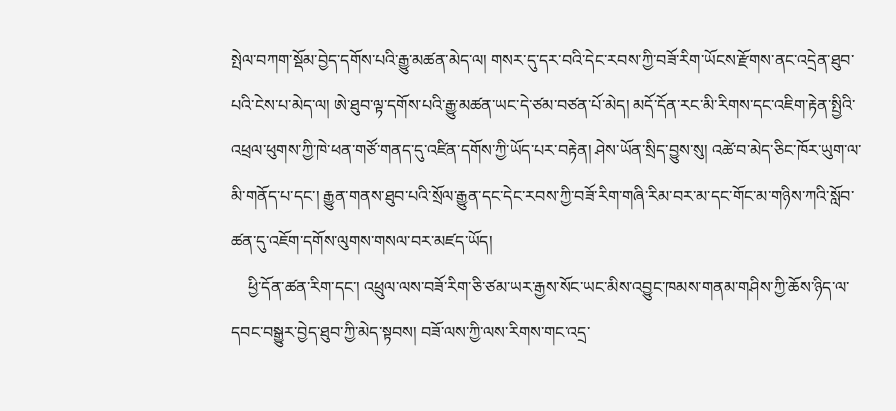སྤེལ་བཀག་སྡོམ་བྱེད་དགོས་པའི་རྒྱུ་མཚན་མེད་ལ། གསར་དུ་དར་བའི་དེང་རབས་ཀྱི་བཟོ་རིག་ཡོངས་རྫོགས་ནང་འདྲེན་ཐུབ་པའི་ངེས་པ་མེད་ལ། ཨེ་ཐུབ་ལྟ་དགོས་པའི་རྒྱུ་མཚན་ཡང་དེ་ཙམ་བཙན་པོ་མེད། མདོ་དོན་རང་མི་རིགས་དང་འཇིག་རྟེན་སྤྱིའི་འཕྲལ་ཕུགས་ཀྱི་ཁེ་ཕན་གཙོ་གནད་དུ་འཛིན་དགོས་ཀྱི་ཡོད་པར་བརྟེན། ཤེས་ཡོན་སྲིད་བྱུས་སུ། འཚེ་བ་མེད་ཅིང་ཁོར་ཡུག་ལ་མི་གནོད་པ་དང་། རྒྱུན་གནས་ཐུབ་པའི་སྲོལ་རྒྱུན་དང་དེང་རབས་ཀྱི་བཟོ་རིག་གཞི་རིམ་བར་མ་དང་གོང་མ་གཉིས་ཀའི་སློབ་ཚན་དུ་འཇོག་དགོས་ལུགས་གསལ་བར་མཛད་ཡོད།
    ཕྱི་དོན་ཚན་རིག་དང་། འཕྲུལ་ལས་བཟོ་རིག་ཅི་ཙམ་ཡར་རྒྱས་སོང་ཡང་མིས་འབྱུང་ཁམས་གནམ་གཤིས་ཀྱི་ཆོས་ཉིད་ལ་དབང་བསྒྱུར་བྱེད་ཐུབ་ཀྱི་མེད་སྟབས། བཟོ་ལས་ཀྱི་ལས་རིགས་གང་འདྲ་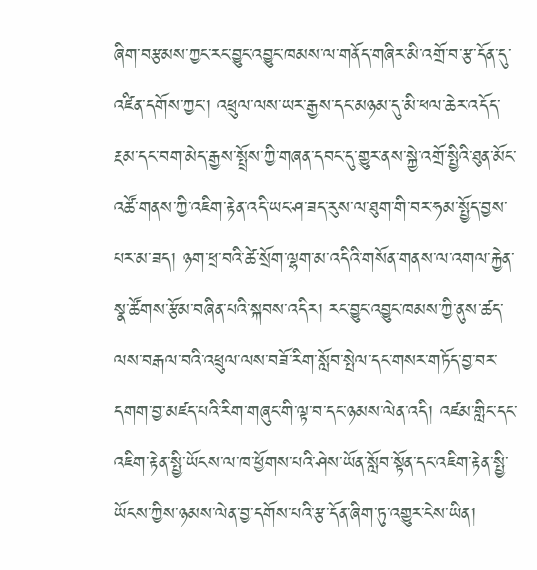ཞིག་བརྩམས་ཀྱང་རང་བྱུང་འབྱུང་ཁམས་ལ་གནོད་གཞིར་མི་འགྲོ་བ་རྩ་དོན་དུ་འཛིན་དགོས་ཀྱང་། འཕྲུལ་ལས་ཡར་རྒྱས་དང་མཉམ་དུ་མི་ཕལ་ཆེར་འདོད་རྔམ་དང་བག་མེད་རྒྱས་སྤྲོས་ཀྱི་གཞན་དབང་དུ་གྱུར་ནས་སྐྱེ་འགྲོ་སྤྱིའི་ཐུན་མོང་འཚོ་གནས་ཀྱི་འཇིག་རྟེན་འདི་ཡང་ཤ་ཟད་རུས་ལ་ཐུག་གི་བར་ཧམ་སྤྱོད་བྱས་པར་མ་ཟད། ཉག་ཕྲ་བའི་ཚེ་སྲོག་ལྷག་མ་འདིའི་གསོན་གནས་ལ་འགལ་རྐྱེན་སྣ་ཚོགས་རྩོམ་བཞིན་པའི་སྐབས་འདིར། རང་བྱུང་འབྱུང་ཁམས་ཀྱི་ནུས་ཚད་ལས་བརྒལ་བའི་འཕྲུལ་ལས་བཟོ་རིག་སློབ་སྤེལ་དང་གསར་གཏོད་བྱ་བར་དགག་བྱ་མཛད་པའི་རིག་གཞུང་གི་ལྟ་བ་དང་ཉམས་ལེན་འདི། འཛམ་གླིང་དང་འཇིག་རྟེན་སྤྱི་ཡོངས་ལ་ཁ་ཕྱོགས་པའི་ཤེས་ཡོན་སློབ་སྟོན་དང་འཇིག་རྟེན་སྤྱི་ཡོངས་ཀྱིས་ཉམས་ལེན་བྱ་དགོས་པའི་རྩ་དོན་ཞིག་ཏུ་འགྱུར་ངེས་ཡིན།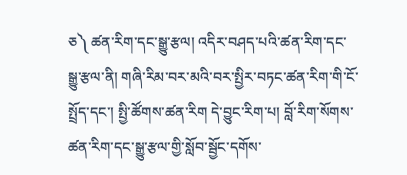ཅ༽ ཚན་རིག་དང་སྒྱུ་རྩལ། འདིར་བཤད་པའི་ཚན་རིག་དང་སྒྱུ་རྩལ་ནི། གཞི་རིམ་བར་མའི་བར་སྤྱིར་བཏང་ཚན་རིག་གི་ངོ་སྤྲོད་དང་། སྤྱི་ཚོགས་ཚན་རིག དེ་བྱུང་རིག་པ། བློ་རིག་སོགས་ཚན་རིག་དང་སྒྱུ་རྩལ་གྱི་སློབ་སྦྱོང་དགོས་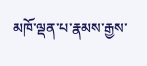མཁོ་ལྡན་པ་རྣམས་རྒྱས་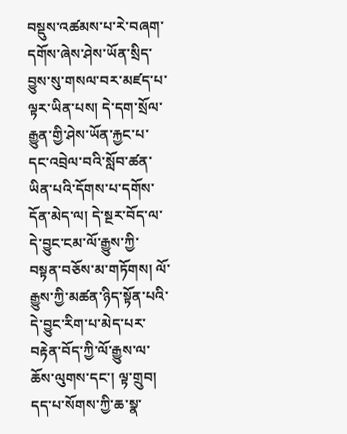བསྡུས་འཚམས་པ་རེ་བཞག་དགོས་ཞེས་ཤེས་ཡོན་སྲིད་བྱུས་སུ་གསལ་བར་མཛད་པ་ལྟར་ཡིན་པས། དེ་དག་སྲོལ་རྒྱུན་གྱི་ཤེས་ཡོན་རྐྱང་པ་དང་འབྲེལ་བའི་སློབ་ཚན་ཡིན་པའི་དོགས་པ་དགོས་དོན་མེད་ལ། དེ་སྔར་བོད་ལ་དེ་བྱུང་ངམ་ལོ་རྒྱུས་ཀྱི་བསྟན་བཅོས་མ་གཏོགས། ལོ་རྒྱུས་ཀྱི་མཚན་ཉིད་སྟོན་པའི་དེ་བྱུང་རིག་པ་མེད་པར་བརྟེན་བོད་ཀྱི་ལོ་རྒྱུས་ལ་ཆོས་ལུགས་དང་། ལྟ་གྲུབ། དད་པ་སོགས་ཀྱི་ཆ་སྣ་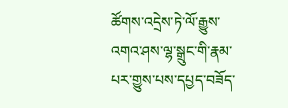ཚོགས་འདྲེས་ཏེ་ལོ་རྒྱུས་འགའ་ཤས་ལྷ་སྒྲུང་གི་རྣམ་པར་གྱུས་པས་དཔྱད་བཟོད་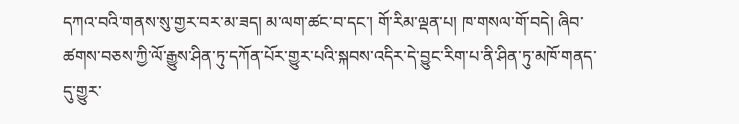དཀའ་བའི་གནས་སུ་གྱར་བར་མ་ཟད། མ་ལག་ཚང་བ་དང་། གོ་རིམ་ལྡན་པ། ཁ་གསལ་གོ་བདེ། ཞིབ་ཚགས་བཅས་ཀྱི་ལོ་རྒྱུས་ཤིན་ཏུ་དཀོན་པོར་གྱུར་པའི་སྐབས་འདིར་དེ་བྱུང་རིག་པ་ནི་ཤིན་ཏུ་མཁོ་གནད་དུ་གྱུར་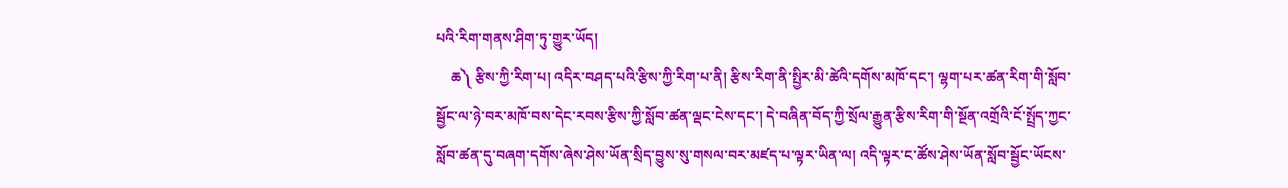པའི་རིག་གནས་ཤིག་ཏུ་གྱུར་ཡོད།
    ཆ༽ རྩིས་ཀྱི་རིག་པ། འདིར་བཤད་པའི་རྩིས་ཀྱི་རིག་པ་ནི། རྩིས་རིག་ནི་སྤྱིར་མི་ཚེའི་དགོས་མཁོ་དང་། ལྷག་པར་ཚན་རིག་གི་སློབ་སྦྱོང་ལ་ཉེ་བར་མཁོ་བས་དེང་རབས་རྩིས་ཀྱི་སློབ་ཚན་ལྡང་ངེས་དང་། དེ་བཞིན་བོད་ཀྱི་སྲོལ་རྒྱུན་རྩིས་རིག་གི་སྔོན་འགྲོའི་ངོ་སྤྲོད་ཀྱང་སློབ་ཚན་དུ་བཞག་དགོས་ཞེས་ཤེས་ཡོན་སྲིད་བྱུས་སུ་གསལ་བར་མཛད་པ་ལྟར་ཡིན་ལ། འདི་ལྟར་ང་ཚོས་ཤེས་ཡོན་སློབ་སྦྱོང་ཡོངས་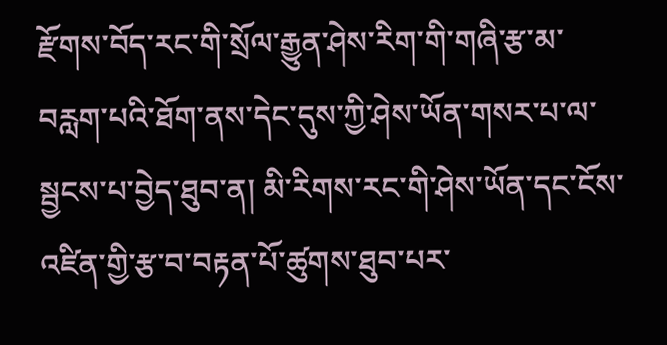རྫོགས་བོད་རང་གི་སྲོལ་རྒྱུན་ཤེས་རིག་གི་གཞི་རྩ་མ་བརླག་པའི་ཐོག་ནས་དེང་དུས་ཀྱི་ཤེས་ཡོན་གསར་པ་ལ་སྦྱངས་པ་བྱེད་ཐུབ་ན། མི་རིགས་རང་གི་ཤེས་ཡོན་དང་ངོས་འཛིན་གྱི་རྩ་བ་བརྟན་པོ་ཚུགས་ཐུབ་པར་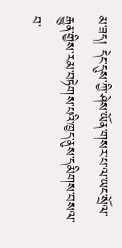མ་ཟད། དེང་དུས་ཀྱི་ཤེས་ཡོན་གསར་པ་ལ་ཡང་སྲོལ་རྒྱུན་གྱིས་རམ་བཏེགས་པའི་ཁྱད་ནུས་དམིགས་བསལ་བ་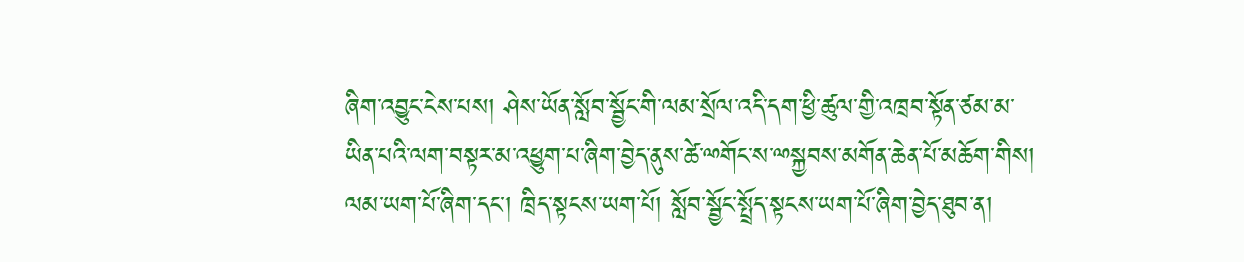ཞིག་འབྱུང་ངེས་པས། ཤེས་ཡོན་སློབ་སྦྱོང་གི་ལམ་སྲོལ་འདི་དག་ཕྱི་ཚུལ་གྱི་འཁྲབ་སྟོན་ཙམ་མ་ཡིན་པའི་ལག་བསྟར་མ་འཕྱུག་པ་ཞིག་བྱེད་ནུས་ཚེ་ྋགོང་ས་ྋསྐྱབས་མགོན་ཆེན་པོ་མཆོག་གིས། ལམ་ཡག་པོ་ཞིག་དང་། ཁྲིད་སྟངས་ཡག་པོ། སློབ་སྦྱོང་སྤྲོད་སྟངས་ཡག་པོ་ཞིག་བྱེད་ཐུབ་ན།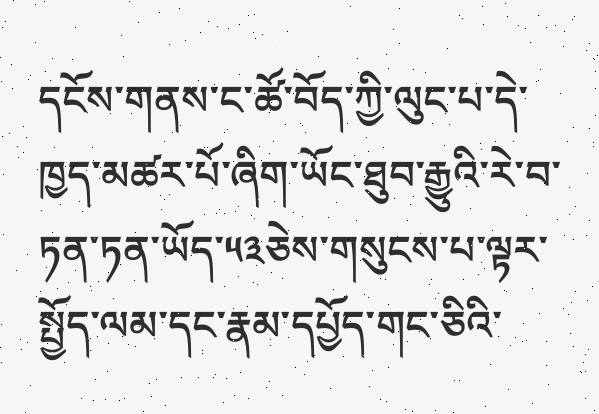དངོས་གནས་ང་ཚོ་བོད་ཀྱི་ལུང་པ་དེ་ཁྱད་མཚར་པོ་ཞིག་ཡོང་ཐུབ་རྒྱུའི་རེ་བ་ཏན་ཏན་ཡོད་༥༣ཅེས་གསུངས་པ་ལྟར་སྤྱོད་ལམ་དང་རྣམ་དཔྱོད་གང་ཅིའི་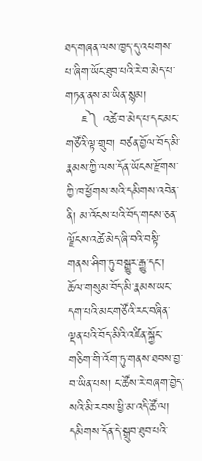ཐད་གཞན་ལས་ཁྱད་དུ་འཕགས་པ་ཞིག་ཡོང་ཐུབ་པའི་རེ་བ་མེད་པ་གཏན་ནས་མ་ཡིན་སྙམ།
    ཇ༽ འཚེ་བ་མེད་པ་དང་མང་གཙོའི་ལྟ་གྲུབ། བཙན་བྱོལ་བོད་མི་རྣམས་ཀྱི་ལས་དོན་ཡོངས་རྫོགས་ཀྱི་ཁ་ཕྱོགས་སའི་དམིགས་འབེན་ནི། མ་འོངས་པའི་བོད་གངས་ཅན་ལྗོངས་འཚེ་མེད་ཞི་བའི་བསྟི་གནས་ཤིག་ཏུ་བསྒྱུར་རྒྱུ་དང་། ཆོལ་གསུམ་བོད་མི་རྣམས་ཡང་དག་པའི་མང་གཙོའི་རང་བཞིན་ལྡན་པའི་བོད་མིའི་འཛིན་སྐྱོང་གཅིག་གི་འོག་ཏུ་གནས་ཐབས་བྱ་བ་ཡིན་པས། ང་ཚོས་རེ་བཞག་བྱེད་སའི་མི་རབས་ཕྱི་མ་འདི་ཚོ་ལ། དམིགས་དོན་དེ་སྒྲུབ་ཐུབ་པའི་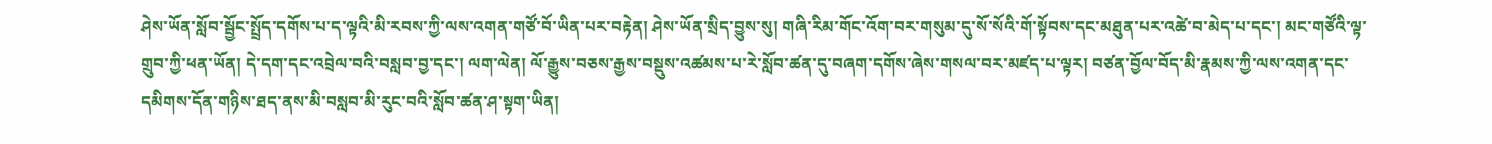ཤེས་ཡོན་སློབ་སྦྱོང་སྤྲོད་དགོས་པ་ད་ལྟའི་མི་རབས་ཀྱི་ལས་འགན་གཙོ་བོ་ཡིན་པར་བརྟེན། ཤེས་ཡོན་སྲིད་བྱུས་སུ། གཞི་རིམ་གོང་འོག་བར་གསུམ་དུ་སོ་སོའི་གོ་སྟོབས་དང་མཐུན་པར་འཚེ་བ་མེད་པ་དང་། མང་གཙོའི་ལྟ་གྲུབ་ཀྱི་ཕན་ཡོན། དེ་དག་དང་འབྲེལ་བའི་བསླབ་བྱ་དང་། ལག་ལེན། ལོ་རྒྱུས་བཅས་རྒྱས་བསྡུས་འཚམས་པ་རེ་སློབ་ཚན་དུ་བཞག་དགོས་ཞེས་གསལ་བར་མཛད་པ་ལྟར། བཙན་བྱོལ་བོད་མི་རྣམས་ཀྱི་ལས་འགན་དང་དམིགས་དོན་གཉིས་ཐད་ནས་མི་བསླབ་མི་རུང་བའི་སློབ་ཚན་ཤ་སྟག་ཡིན།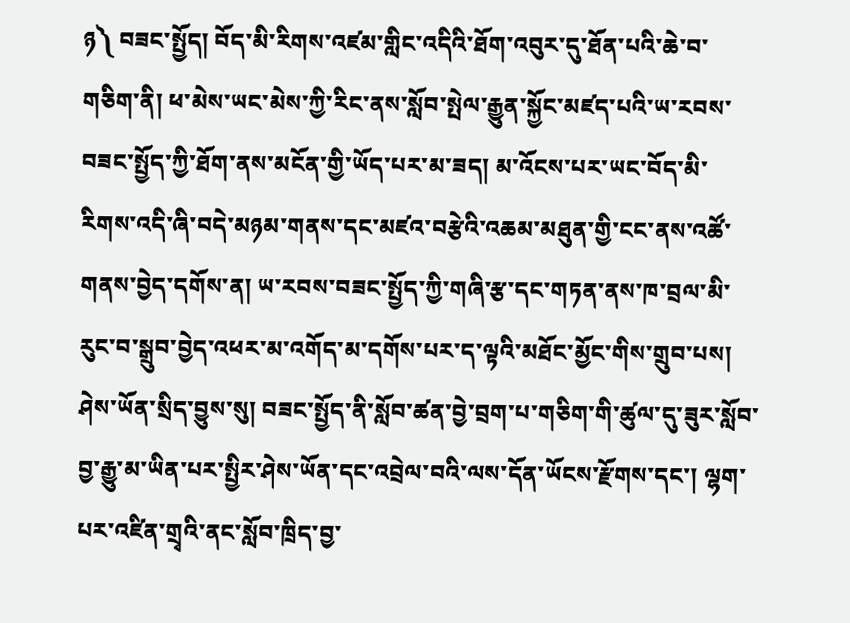ཉ༽ བཟང་སྤྱོད། བོད་མི་རིགས་འཛམ་གླིང་འདིའི་ཐོག་འབུར་དུ་ཐོན་པའི་ཆེ་བ་གཅིག་ནི། ཕ་མེས་ཡང་མེས་ཀྱི་རིང་ནས་སློབ་སྤེལ་རྒྱུན་སྐྱོང་མཛད་པའི་ཡ་རབས་བཟང་སྤྱོད་ཀྱི་ཐོག་ནས་མངོན་གྱི་ཡོད་པར་མ་ཟད། མ་འོངས་པར་ཡང་བོད་མི་རིགས་འདི་ཞི་བདེ་མཉམ་གནས་དང་མཛའ་བརྩེའི་འཆམ་མཐུན་གྱི་ངང་ནས་འཚོ་གནས་བྱེད་དགོས་ན། ཡ་རབས་བཟང་སྤྱོད་ཀྱི་གཞི་རྩ་དང་གཏན་ནས་ཁ་བྲལ་མི་རུང་བ་སྒྲུབ་བྱེད་འཕར་མ་འགོད་མ་དགོས་པར་ད་ལྟའི་མཐོང་མྱོང་གིས་གྲུབ་པས། ཤེས་ཡོན་སྲིད་བྱུས་སུ། བཟང་སྤྱོད་ནི་སློབ་ཚན་བྱེ་བྲག་པ་གཅིག་གི་ཚུལ་དུ་ཟུར་སློབ་བྱ་རྒྱུ་མ་ཡིན་པར་སྤྱིར་ཤེས་ཡོན་དང་འབྲེལ་བའི་ལས་དོན་ཡོངས་རྫོགས་དང་། ལྷག་པར་འཛིན་གྲྭའི་ནང་སློབ་ཁྲིད་བྱ་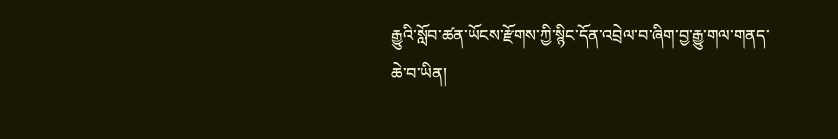རྒྱུའི་སློབ་ཚན་ཡོངས་རྫོགས་ཀྱི་སྙིང་དོན་འབྲེལ་བ་ཞིག་བྱ་རྒྱུ་གལ་གནད་ཆེ་བ་ཡིན།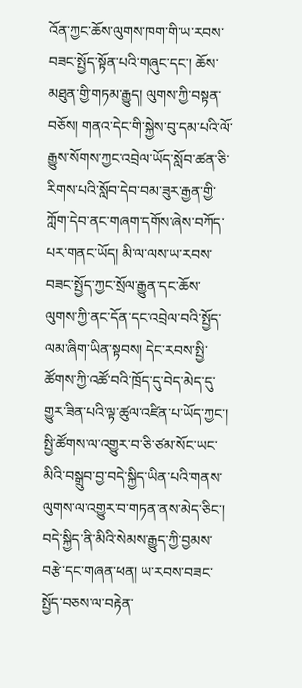འོན་ཀྱང་ཆོས་ལུགས་ཁག་གི་ཡ་རབས་བཟང་སྤྱོད་སྟོན་པའི་གཞུང་དང་། ཆོས་མཐུན་གྱི་གཏམ་རྒྱུད། ལུགས་ཀྱི་བསྟན་བཅོས། གནའ་དེང་གི་སྐྱེས་བུ་དམ་པའི་ལོ་རྒྱུས་སོགས་ཀྱང་འབྲེལ་ཡོད་སློབ་ཚན་ཅི་རིགས་པའི་སློབ་དེབ་བམ་ཟུར་རྒྱན་གྱི་ཀློག་དེབ་ནང་གཞག་དགོས་ཞེས་བཀོད་པར་གནང་ཡོད། མི་ལ་ལས་ཡ་རབས་བཟང་སྤྱོད་ཀྱང་སྲོལ་རྒྱུན་དང་ཆོས་ལུགས་ཀྱི་ནང་དོན་དང་འབྲེལ་བའི་སྤྱོད་ལམ་ཞིག་ཡིན་སྟབས། དེང་རབས་སྤྱི་ཚོགས་ཀྱི་འཚོ་བའི་ཁྲོད་དུ་བེད་མེད་དུ་གྱུར་ཟིན་པའི་ལྟ་ཚུལ་འཛིན་པ་ཡོད་ཀྱང་། སྤྱི་ཚོགས་ལ་འགྱུར་བ་ཅི་ཙམ་སོང་ཡང་མིའི་བསྒྲུབ་བྱ་བདེ་སྐྱིད་ཡིན་པའི་གནས་ལུགས་ལ་འགྱུར་བ་གཏན་ནས་མེད་ཅིང་། བདེ་སྐྱིད་ནི་མིའི་སེམས་རྒྱུད་ཀྱི་བྱམས་བརྩེ་དང་གཞན་ཕན། ཡ་རབས་བཟང་སྤྱོད་བཅས་ལ་བརྟེན་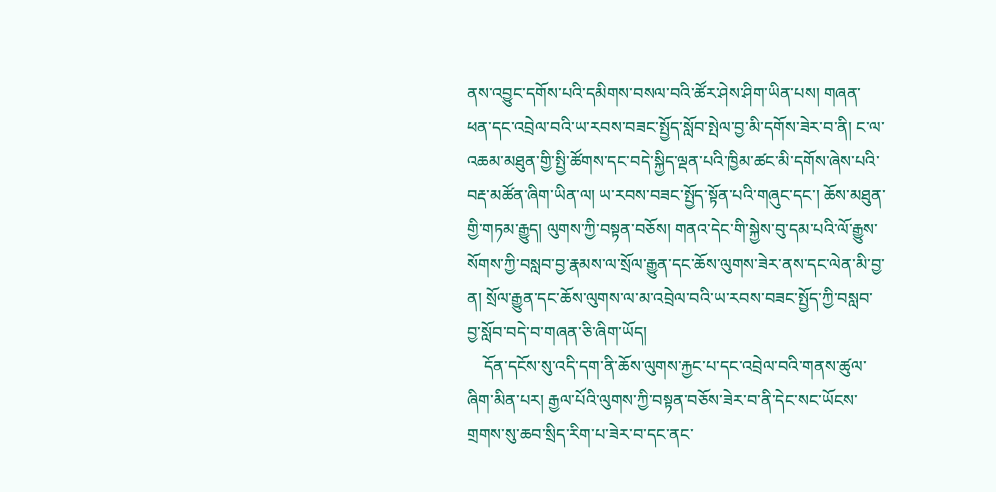ནས་འབྱུང་དགོས་པའི་དམིགས་བསལ་བའི་ཚོར་ཤེས་ཤིག་ཡིན་པས། གཞན་ཕན་དང་འབྲེལ་བའི་ཡ་རབས་བཟང་སྤྱོད་སློབ་སྤེལ་བྱ་མི་དགོས་ཟེར་བ་ནི། ང་ལ་འཆམ་མཐུན་གྱི་སྤྱི་ཚོགས་དང་བདེ་སྐྱིད་ལྡན་པའི་ཁྱིམ་ཚང་མི་དགོས་ཞེས་པའི་བརྡ་མཚོན་ཞིག་ཡིན་ལ། ཡ་རབས་བཟང་སྤྱོད་སྟོན་པའི་གཞུང་དང་། ཆོས་མཐུན་གྱི་གཏམ་རྒྱུད། ལུགས་ཀྱི་བསྟན་བཅོས། གནའ་དེང་གི་སྐྱེས་བུ་དམ་པའི་ལོ་རྒྱུས་སོགས་ཀྱི་བསླབ་བྱ་རྣམས་ལ་སྲོལ་རྒྱུན་དང་ཆོས་ལུགས་ཟེར་ནས་དང་ལེན་མི་བྱ་ན། སྲོལ་རྒྱུན་དང་ཆོས་ལུགས་ལ་མ་འབྲེལ་བའི་ཡ་རབས་བཟང་སྤྱོད་ཀྱི་བསླབ་བྱ་སློབ་བདེ་བ་གཞན་ཅི་ཞིག་ཡོད།
    དོན་དངོས་སུ་འདི་དག་ནི་ཆོས་ལུགས་རྐྱང་པ་དང་འབྲེལ་བའི་གནས་ཚུལ་ཞིག་མིན་པར། རྒྱལ་པོའི་ལུགས་ཀྱི་བསྟན་བཅོས་ཟེར་བ་ནི་དེང་སང་ཡོངས་གྲགས་སུ་ཆབ་སྲིད་རིག་པ་ཟེར་བ་དང་ནང་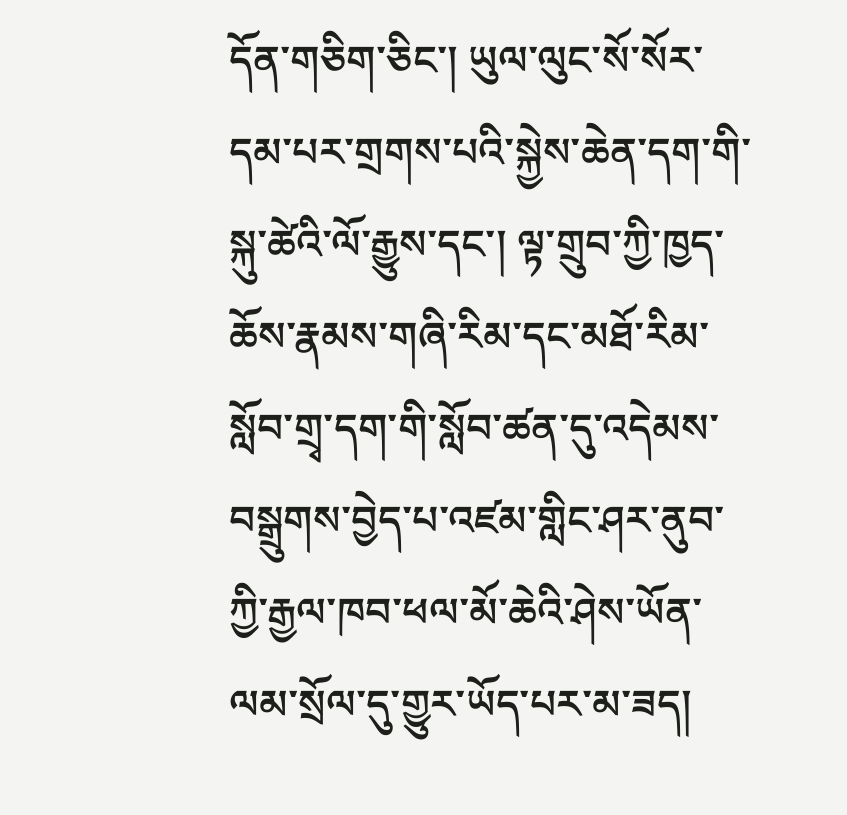དོན་གཅིག་ཅིང་། ཡུལ་ལུང་སོ་སོར་དམ་པར་གྲགས་པའི་སྐྱེས་ཆེན་དག་གི་སྐུ་ཚེའི་ལོ་རྒྱུས་དང་། ལྟ་གྲུབ་ཀྱི་ཁྱད་ཆོས་རྣམས་གཞི་རིམ་དང་མཐོ་རིམ་སློབ་གྲྭ་དག་གི་སློབ་ཚན་དུ་འདེམས་བསྒྲུགས་བྱེད་པ་འཛམ་གླིང་ཤར་ནུབ་ཀྱི་རྒྱལ་ཁབ་ཕལ་མོ་ཆེའི་ཤེས་ཡོན་ལམ་སྲོལ་དུ་གྱུར་ཡོད་པར་མ་ཟད།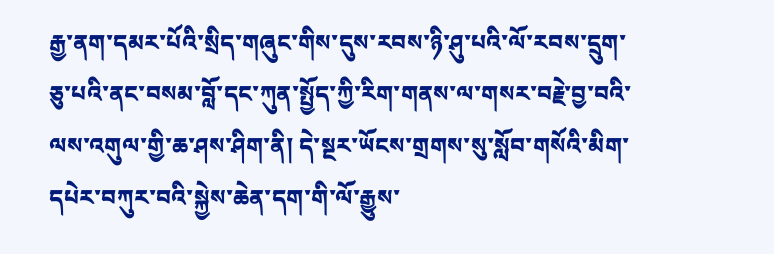རྒྱ་ནག་དམར་པོའི་སྲིད་གཞུང་གིས་དུས་རབས་ཉི་ཤུ་པའི་ལོ་རབས་དྲུག་ཅུ་པའི་ནང་བསམ་བློ་དང་ཀུན་སྤྱོད་ཀྱི་རིག་གནས་ལ་གསར་བརྗེ་བྱ་བའི་ལས་འགུལ་གྱི་ཆ་ཤས་ཤིག་ནི། དེ་སྔར་ཡོངས་གྲགས་སུ་སློབ་གསོའི་མིག་དཔེར་བཀུར་བའི་སྐྱེས་ཆེན་དག་གི་ལོ་རྒྱུས་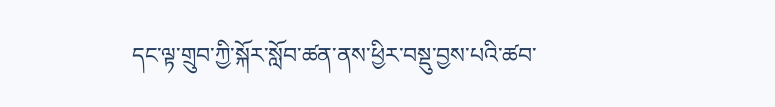དང་ལྟ་གྲུབ་ཀྱི་སྐོར་སློབ་ཚན་ནས་ཕྱིར་བསྡུ་བྱས་པའི་ཚབ་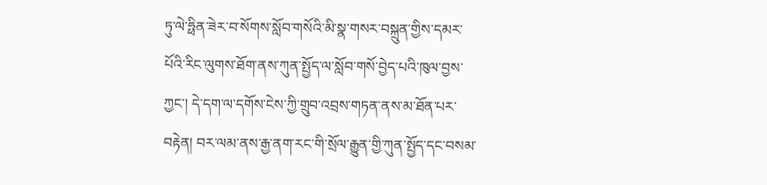ཏུ་ལེ་ཧྥིན་ཟེར་བ་སོགས་སློབ་གསོའི་མི་སྣ་གསར་བསྐྲུན་གྱིས་དམར་པོའི་རིང་ལུགས་ཐོག་ནས་ཀུན་སྤྱོད་ལ་སློབ་གསོ་བྱེད་པའི་ཁུལ་བྱས་ཀྱང་། དེ་དག་ལ་དགོས་ངེས་ཀྱི་གྲུབ་འབྲས་གཏན་ནས་མ་ཐོན་པར་བརྟེན། བར་ལམ་ནས་རྒྱ་ནག་རང་གི་སྲོལ་རྒྱུན་གྱི་ཀུན་སྤྱོད་དང་བསམ་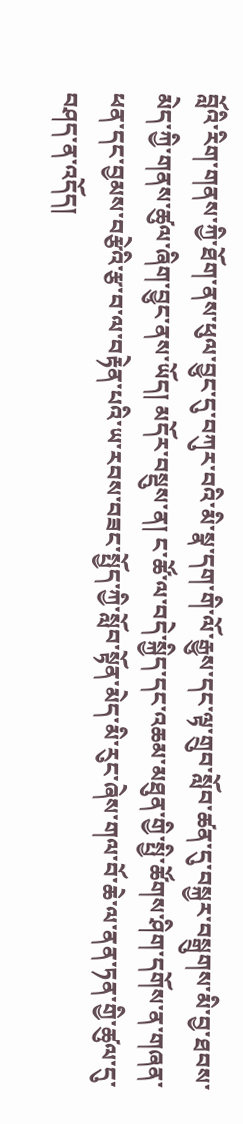བློའི་རིག་གནས་ཀྱི་ཐོག་ནས་ཕུལ་བྱུང་དུ་བཀུར་བའི་མི་སྣ་དག་གི་ལོ་རྒྱུས་དང་ལྟ་གྲུབ་སློབ་ཚན་དུ་བསྐྱར་བསྒྲུགས་མི་བྱ་ཐབས་མེད་ཀྱི་གནས་ཚུལ་ཞིག་བྱུང་ནས་ཡོད། མདོར་བསྡུས་ན། ང་ཚོ་ལ་བདེ་སྐྱིད་དང་འཆམ་མཐུན་གྱི་སྤྱི་ཚོགས་ཤིག་དགོས་ན་གཞན་ཕན་དང་བྱམས་བརྩེའི་རྩ་བ་ལ་བརྟེན་པའི་ཡ་རབས་བཟང་སྤྱོད་ཀྱི་སློབ་སྟོན་མེད་མི་རུང་ཞེས་གལ་བོ་ཆེ་ལ་ནན་ཏན་གྱི་ཚུལ་དུ་བཤད་ན་འདོད།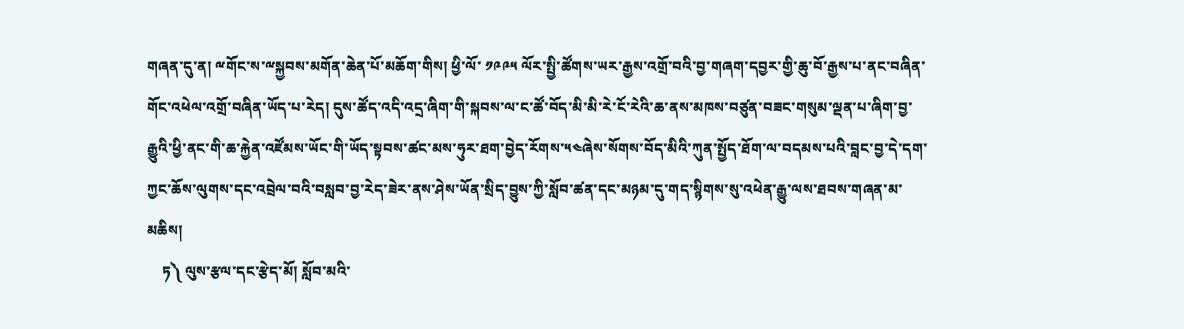གཞན་དུ་ན། ྋགོང་ས་ྋསྐྱབས་མགོན་ཆེན་པོ་མཆོག་གིས། ཕྱི་ལོ་ ༡༩༩༥ ལོར་སྤྱི་ཚོགས་ཡར་རྒྱས་འགྲོ་བའི་བྱ་གཞག་དབྱར་གྱི་ཆུ་བོ་རྒྱས་པ་ནང་བཞིན་གོང་འཕེལ་འགྲོ་བཞིན་ཡོད་པ་རེད། དུས་ཚོད་འདི་འདྲ་ཞིག་གི་སྐབས་ལ་ང་ཚོ་བོད་མི་མི་རེ་ངོ་རེའི་ཆ་ནས་མཁས་བཙུན་བཟང་གསུམ་ལྡན་པ་ཞིག་བྱ་རྒྱུའི་ཕྱི་ནང་གི་ཆ་རྐྱེན་འཛོམས་ཡོང་གི་ཡོད་སྟབས་ཚང་མས་ཧུར་ཐག་བྱེད་རོགས་༥༤ཞེས་སོགས་བོད་མིའི་ཀུན་སྤྱོད་ཐོག་ལ་བདམས་པའི་བླང་བྱ་དེ་དག་ཀྱང་ཆོས་ལུགས་དང་འབྲེལ་བའི་བསླབ་བྱ་རེད་ཟེར་ནས་ཤེས་ཡོན་སྲིད་བྱུས་ཀྱི་སློབ་ཚན་དང་མཉམ་དུ་གད་སྙིགས་སུ་འཕེན་རྒྱུ་ལས་ཐབས་གཞན་མ་མཆིས།
    ཏ༽ ལུས་རྩལ་དང་རྩེད་མོ། སློབ་མའི་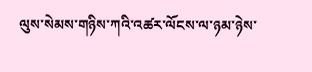ལུས་སེམས་གཉིས་ཀའི་འཚར་ལོངས་ལ་ཉམ་ཉེས་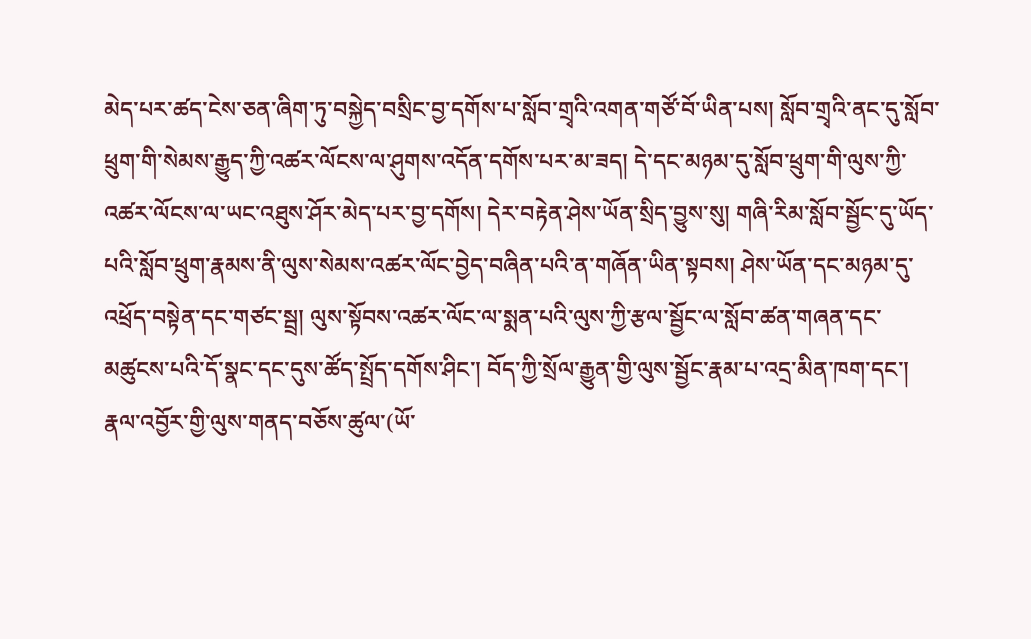མེད་པར་ཚད་ངེས་ཅན་ཞིག་ཏུ་བསྐྱེད་བསྲིང་བྱ་དགོས་པ་སློབ་གྲྭའི་འགན་གཙོ་བོ་ཡིན་པས། སློབ་གྲྭའི་ནང་དུ་སློབ་ཕྲུག་གི་སེམས་རྒྱུད་ཀྱི་འཚར་ལོངས་ལ་ཤུགས་འདོན་དགོས་པར་མ་ཟད། དེ་དང་མཉམ་དུ་སློབ་ཕྲུག་གི་ལུས་ཀྱི་འཚར་ལོངས་ལ་ཡང་འཐུས་ཤོར་མེད་པར་བྱ་དགོས། དེར་བརྟེན་ཤེས་ཡོན་སྲིད་བྱུས་སུ། གཞི་རིམ་སློབ་སྦྱོང་དུ་ཡོད་པའི་སློབ་ཕྲུག་རྣམས་ནི་ལུས་སེམས་འཚར་ལོང་བྱེད་བཞིན་པའི་ན་གཞོན་ཡིན་སྟབས། ཤེས་ཡོན་དང་མཉམ་དུ་འཕྲོད་བསྟེན་དང་གཙང་སྦྲ། ལུས་སྟོབས་འཚར་ལོང་ལ་སྨན་པའི་ལུས་ཀྱི་རྩལ་སྦྱོང་ལ་སློབ་ཚན་གཞན་དང་མཚུངས་པའི་དོ་སྣང་དང་དུས་ཚོད་སྤྲོད་དགོས་ཤིང་། བོད་ཀྱི་སྲོལ་རྒྱུན་གྱི་ལུས་སྦྱོང་རྣམ་པ་འདྲ་མིན་ཁག་དང་། རྣལ་འབྱོར་གྱི་ལུས་གནད་བཅོས་ཚུལ་(ཡོ་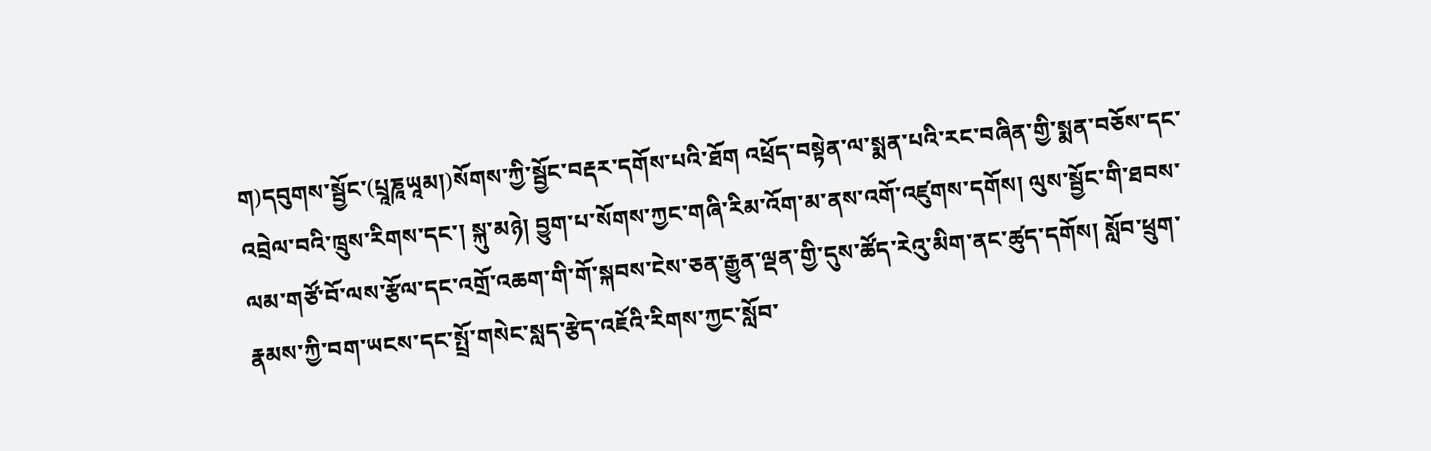ག)དབུགས་སྦྱོང་(པྲཱཎཱཡཱམ།)སོགས་ཀྱི་སྦྱོང་བརྡར་དགོས་པའི་ཐོག འཕྲོད་བསྟེན་ལ་སྨན་པའི་རང་བཞིན་གྱི་སྨན་བཅོས་དང་འབྲེལ་བའི་ཁྲུས་རིགས་དང་། སྐུ་མཉེ། བྱུག་པ་སོགས་ཀྱང་གཞི་རིམ་འོག་མ་ནས་འགོ་འཛུགས་དགོས། ལུས་སྦྱོང་གི་ཐབས་ལམ་གཙོ་བོ་ལས་རྩོལ་དང་འགྲོ་འཆག་གི་གོ་སྐབས་ངེས་ཅན་རྒྱུན་ལྡན་གྱི་དུས་ཚོད་རེའུ་མིག་ནང་ཚུད་དགོས། སློབ་ཕྲུག་རྣམས་ཀྱི་བག་ཡངས་དང་སྤྲོ་གསེང་སླད་རྩེད་འཇོའི་རིགས་ཀྱང་སློབ་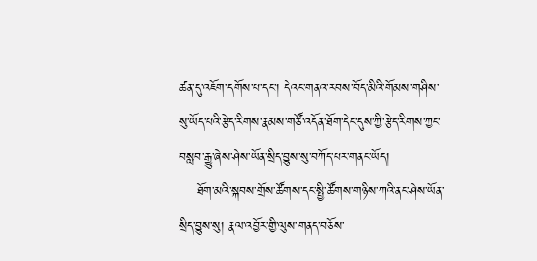ཚན་དུ་འཇོག་དགོས་པ་དང་། དེའང་གནའ་རབས་བོད་མིའི་གོམས་གཤིས་སུ་ཡོད་པའི་རྩེད་རིགས་རྣམས་གཙོ་འདོན་ཐོག་དེང་དུས་ཀྱི་རྩེད་རིགས་ཀྱང་བསླབ་རྒྱུ་ཞེས་ཤེས་ཡོན་སྲིད་བྱུས་སུ་བཀོད་པར་གནང་ཡོད།
    ཐོག་མའི་སྐབས་གྲོས་ཚོགས་དང་སྤྱི་ཚོགས་གཉིས་ཀའི་ནང་ཤེས་ཡོན་སྲིད་བྱུས་སུ། རྣལ་འབྱོར་གྱི་ལུས་གནད་བཅོས་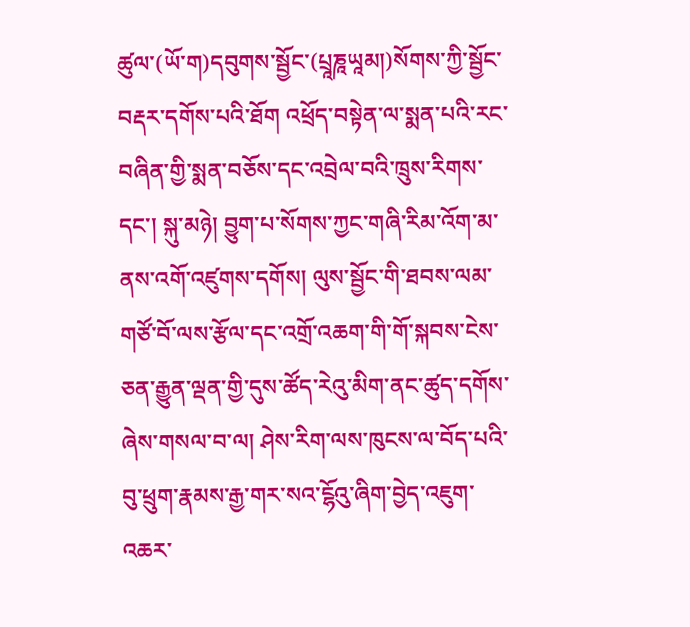ཚུལ་(ཡོ་ག)དབུགས་སྦྱོང་(པྲཱཎཱཡཱམ།)སོགས་ཀྱི་སྦྱོང་བརྡར་དགོས་པའི་ཐོག འཕྲོད་བསྟེན་ལ་སྨན་པའི་རང་བཞིན་གྱི་སྨན་བཅོས་དང་འབྲེལ་བའི་ཁྲུས་རིགས་དང་། སྐུ་མཉེ། བྱུག་པ་སོགས་ཀྱང་གཞི་རིམ་འོག་མ་ནས་འགོ་འཛུགས་དགོས། ལུས་སྦྱོང་གི་ཐབས་ལམ་གཙོ་བོ་ལས་རྩོལ་དང་འགྲོ་འཆག་གི་གོ་སྐབས་ངེས་ཅན་རྒྱུན་ལྡན་གྱི་དུས་ཚོད་རེའུ་མིག་ནང་ཚུད་དགོས་ཞེས་གསལ་བ་ལ། ཤེས་རིག་ལས་ཁུངས་ལ་བོད་པའི་བུ་ཕྲུག་རྣམས་རྒྱ་གར་སའ་ངྷོའུ་ཞིག་བྱེད་འཇུག་འཆར་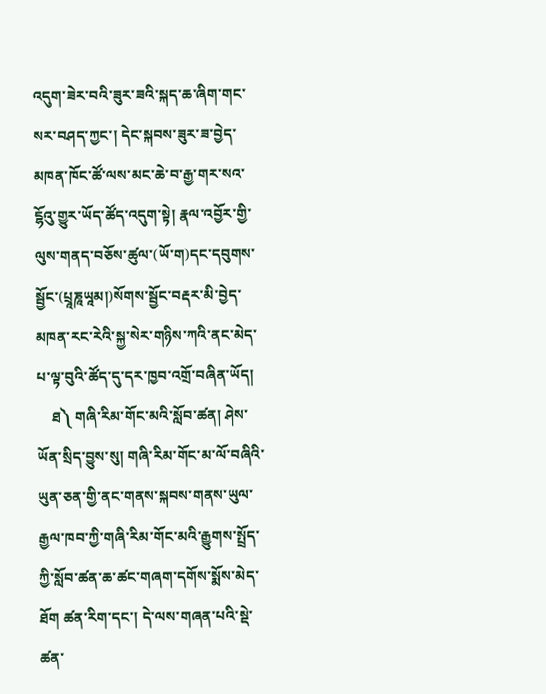འདུག་ཟེར་བའི་ཟུར་ཟའི་སྐད་ཆ་ཞིག་གང་སར་བཤད་ཀྱང་། དེང་སྐབས་ཟུར་ཟ་བྱེད་མཁན་ཁོང་ཚོ་ལས་མང་ཆེ་བ་རྒྱ་གར་སའ་ངྷོའུ་གྱུར་ཡོད་ཚོད་འདུག་སྟེ། རྣལ་འབྱོར་གྱི་ལུས་གནད་བཅོས་ཚུལ་(ཡོ་ག)དང་དབུགས་སྦྱོང་(པྲཱཎཱཡཱམ།)སོགས་སྦྱོང་བརྡར་མི་བྱེད་མཁན་རང་རེའི་སྐྱ་སེར་གཉིས་ཀའི་ནང་མེད་པ་ལྟ་བུའི་ཚོད་དུ་དར་ཁྱབ་འགྲོ་བཞིན་ཡོད།
    ཐ༽ གཞི་རིམ་གོང་མའི་སློབ་ཚན། ཤེས་ཡོན་སྲིད་བྱུས་སུ། གཞི་རིམ་གོང་མ་ལོ་བཞིའི་ཡུན་ཅན་གྱི་ནང་གནས་སྐབས་གནས་ཡུལ་རྒྱལ་ཁབ་ཀྱི་གཞི་རིམ་གོང་མའི་རྒྱུགས་སྤྲོད་ཀྱི་སློབ་ཚན་ཆ་ཚང་གཞག་དགོས་སྨོས་མེད་ཐོག ཚན་རིག་དང་། དེ་ལས་གཞན་པའི་སྡེ་ཚན་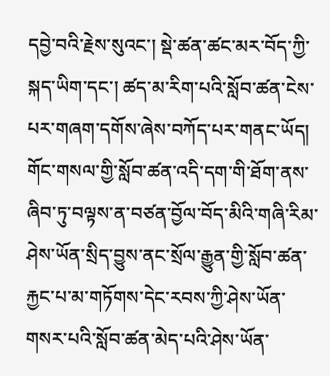དབྱེ་བའི་རྗེས་སུའང་། སྡེ་ཚན་ཚང་མར་བོད་ཀྱི་སྐད་ཡིག་དང་། ཚད་མ་རིག་པའི་སློབ་ཚན་ངེས་པར་གཞག་དགོས་ཞེས་བཀོད་པར་གནང་ཡོད། གོང་གསལ་གྱི་སློབ་ཚན་འདི་དག་གི་ཐོག་ནས་ཞིབ་ཏུ་བལྟས་ན་བཙན་བྱོལ་བོད་མིའི་གཞི་རིམ་ཤེས་ཡོན་སྲིད་བྱུས་ནང་སྲོལ་རྒྱུན་གྱི་སློབ་ཚན་རྐྱང་པ་མ་གཏོགས་དེང་རབས་ཀྱི་ཤེས་ཡོན་གསར་པའི་སློབ་ཚན་མེད་པའི་ཤེས་ཡོན་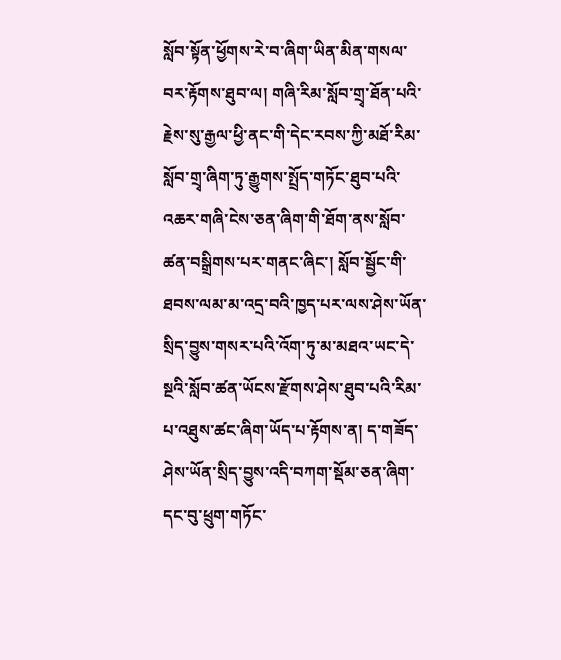སློབ་སྟོན་ཕྱོགས་རེ་བ་ཞིག་ཡིན་མིན་གསལ་བར་རྟོགས་ཐུབ་ལ། གཞི་རིམ་སློབ་གྲྭ་ཐོན་པའི་རྗེས་སུ་རྒྱལ་ཕྱི་ནང་གི་དེང་རབས་ཀྱི་མཐོ་རིམ་སློབ་གྲྭ་ཞིག་ཏུ་རྒྱུགས་སྤྲོད་གཏོང་ཐུབ་པའི་འཆར་གཞི་ངེས་ཅན་ཞིག་གི་ཐོག་ནས་སློབ་ཚན་བསྒྲིགས་པར་གནང་ཞིང་། སློབ་སྦྱོང་གི་ཐབས་ལམ་མ་འདྲ་བའི་ཁྱད་པར་ལས་ཤེས་ཡོན་སྲིད་བྱུས་གསར་པའི་འོག་ཏུ་མ་མཐའ་ཡང་དེ་སྔའི་སློབ་ཚན་ཡོངས་རྫོགས་ཤེས་ཐུབ་པའི་རིམ་པ་འཐུས་ཚང་ཞིག་ཡོད་པ་རྟོགས་ན། ད་གཟོད་ཤེས་ཡོན་སྲིད་བྱུས་འདི་བཀག་སྡོམ་ཅན་ཞིག་དང་བུ་ཕྲུག་གཏོང་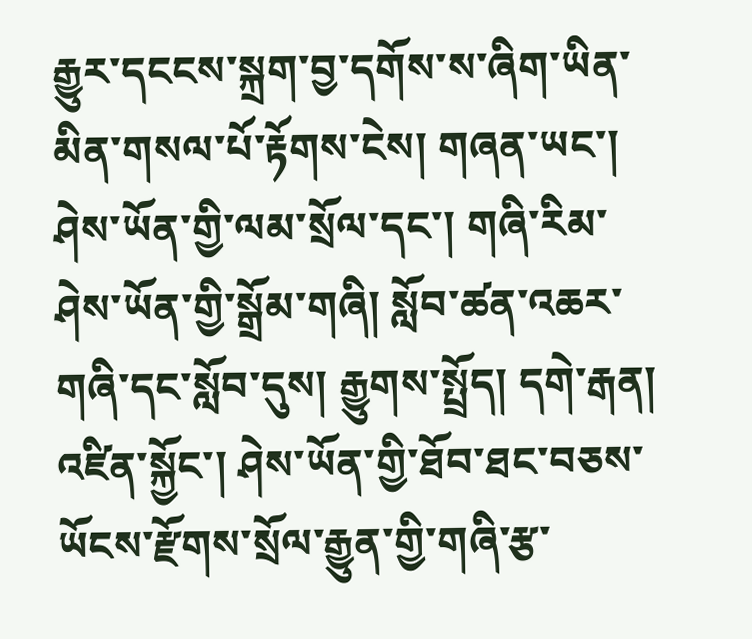རྒྱུར་དངངས་སྐྲག་བྱ་དགོས་ས་ཞིག་ཡིན་མིན་གསལ་པོ་རྟོགས་ངེས། གཞན་ཡང་། ཤེས་ཡོན་གྱི་ལམ་སྲོལ་དང་། གཞི་རིམ་ཤེས་ཡོན་གྱི་སྒྲོམ་གཞི། སློབ་ཚན་འཆར་གཞི་དང་སློབ་དུས། རྒྱུགས་སྤྲོད། དགེ་རྒན། འཛིན་སྐྱོང་། ཤེས་ཡོན་གྱི་ཐོབ་ཐང་བཅས་ཡོངས་རྫོགས་སྲོལ་རྒྱུན་གྱི་གཞི་རྩ་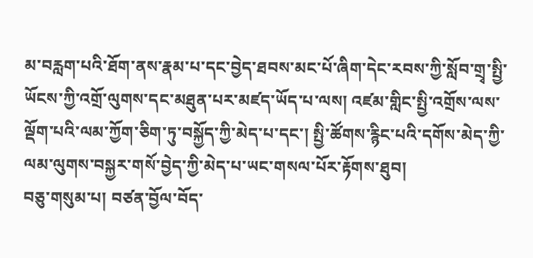མ་བརླག་པའི་ཐོག་ནས་རྣམ་པ་དང་བྱེད་ཐབས་མང་པོ་ཞིག་དེང་རབས་ཀྱི་སློབ་གྲྭ་སྤྱི་ཡོངས་ཀྱི་འགྲོ་ལུགས་དང་མཐུན་པར་མཛད་ཡོད་པ་ལས། འཛམ་གླིང་སྤྱི་འགྲོས་ལས་ལྡོག་པའི་ལམ་ཀྱོག་ཅིག་ཏུ་བསྐྱོད་ཀྱི་མེད་པ་དང་། སྤྱི་ཚོགས་རྙིང་པའི་དགོས་མེད་ཀྱི་ལམ་ལུགས་བསྐྱར་གསོ་བྱེད་ཀྱི་མེད་པ་ཡང་གསལ་པོར་རྟོགས་ཐུབ།
བཅུ་གསུམ་པ། བཙན་བྱོལ་བོད་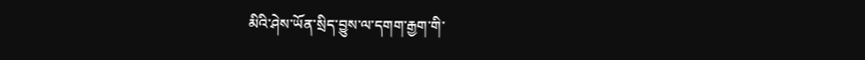མིའི་ཤེས་ཡོན་སྲིད་བྱུས་ལ་དགག་རྒྱག་གི་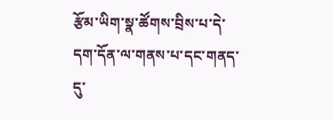རྩོམ་ཡིག་སྣ་ཚོགས་བྲིས་པ་དེ་དག་དོན་ལ་གནས་པ་དང་གནད་དུ་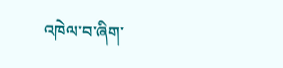འཁེལ་བ་ཞིག་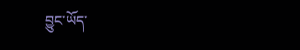བྱུང་ཡོད་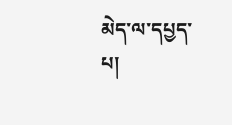མེད་ལ་དཔྱད་པ།